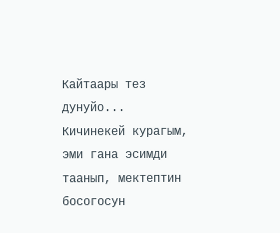Кайтаары тез дунуйо...
Кичинекей курагым, эми гана эсимди таанып, мектептин босогосун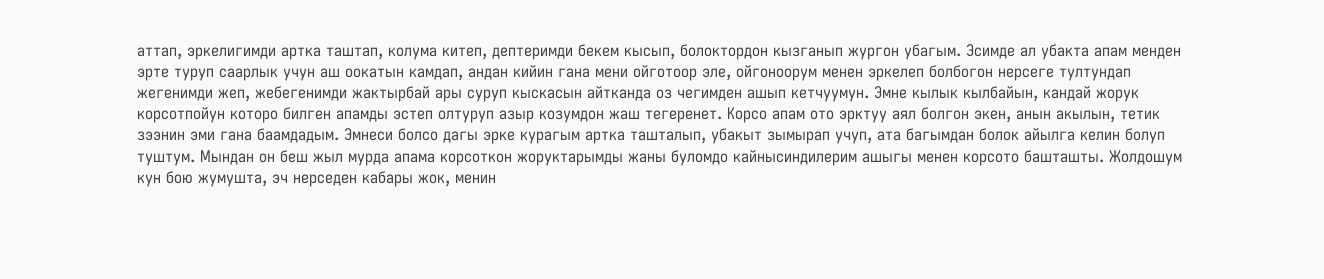аттап, эркелигимди артка таштап, колума китеп, дептеримди бекем кысып, болоктордон кызганып жургон убагым. Эсимде ал убакта апам менден эрте туруп саарлык учун аш оокатын камдап, андан кийин гана мени ойготоор эле, ойгоноорум менен эркелеп болбогон нерсеге тултундап жегенимди жеп, жебегенимди жактырбай ары суруп кыскасын айтканда оз чегимден ашып кетчуумун. Эмне кылык кылбайын, кандай жорук корсотпойун которо билген апамды эстеп олтуруп азыр козумдон жаш тегеренет. Корсо апам ото эрктуу аял болгон экен, анын акылын, тетик зээнин эми гана баамдадым. Эмнеси болсо дагы эрке курагым артка ташталып, убакыт зымырап учуп, ата багымдан болок айылга келин болуп туштум. Мындан он беш жыл мурда апама корсоткон жоруктарымды жаны буломдо кайнысиндилерим ашыгы менен корсото башташты. Жолдошум кун бою жумушта, эч нерседен кабары жок, менин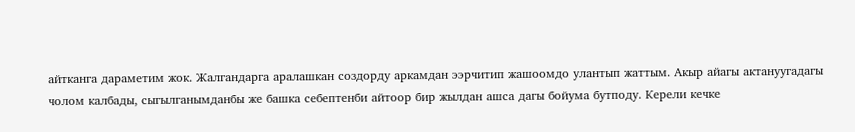айтканга дараметим жок. Жалгандарга аралашкан создорду аркамдан ээрчитип жашоомдо улантып жаттым. Акыр айагы актануугадагы чолом калбады, сыгылганымданбы же башка себептенби айтоор бир жылдан ашса дагы бойума бутподу. Керели кечке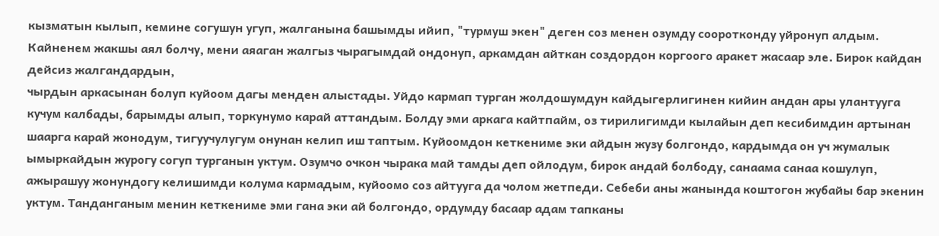кызматын кылып, кемине согушун угуп, жалганына башымды ийип, "турмуш экен" деген соз менен озумду сооротконду уйронуп алдым. Кайненем жакшы аял болчу, мени аяаган жалгыз чырагымдай ондонуп, аркамдан айткан создордон коргоого аракет жасаар эле. Бирок кайдан дейсиз жалгандардын,
чырдын аркасынан болуп куйоом дагы менден алыстады. Уйдо кармап турган жолдошумдун кайдыгерлигинен кийин андан ары улантууга кучум калбады, барымды алып, торкунумо карай аттандым. Болду эми аркага кайтпайм, оз тирилигимди кылайын деп кесибимдин артынан шаарга карай жонодум, тигуучулугум онунан келип иш таптым. Куйоомдон кеткениме эки айдын жузу болгондо, кардымда он уч жумалык ымыркайдын журогу согуп турганын уктум. Озумчо очкон чырака май тамды деп ойлодум, бирок андай болбоду, санаама санаа кошулуп, ажырашуу жонундогу келишимди колума кармадым, куйоомо соз айтууга да чолом жетпеди. Себеби аны жанында коштогон жубайы бар экенин уктум. Танданганым менин кеткениме эми гана эки ай болгондо, ордумду басаар адам тапканы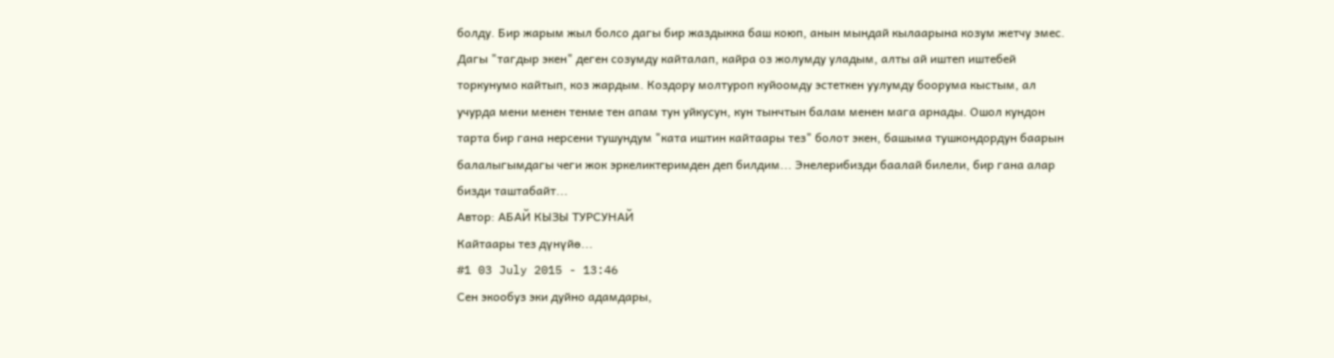болду. Бир жарым жыл болсо дагы бир жаздыкка баш коюп, анын мындай кылаарына козум жетчу эмес. Дагы "тагдыр экен" деген созумду кайталап, кайра оз жолумду уладым, алты ай иштеп иштебей торкунумо кайтып, коз жардым. Коздору молтуроп куйоомду эстеткен уулумду боорума кыстым, ал учурда мени менен тенме тен апам тун уйкусун, кун тынчтын балам менен мага арнады. Ошол кундон тарта бир гана нерсени тушундум "ката иштин кайтаары тез" болот экен, башыма тушкондордун баарын балалыгымдагы чеги жок эркеликтеримден деп билдим... Энелерибизди баалай билели, бир гана алар бизди таштабайт...
Автор: АБАЙ КЫЗЫ ТУРСУНАЙ
Кайтаары тез дүнүйө...
#1 03 July 2015 - 13:46
Сен экообуз эки дуйно адамдары,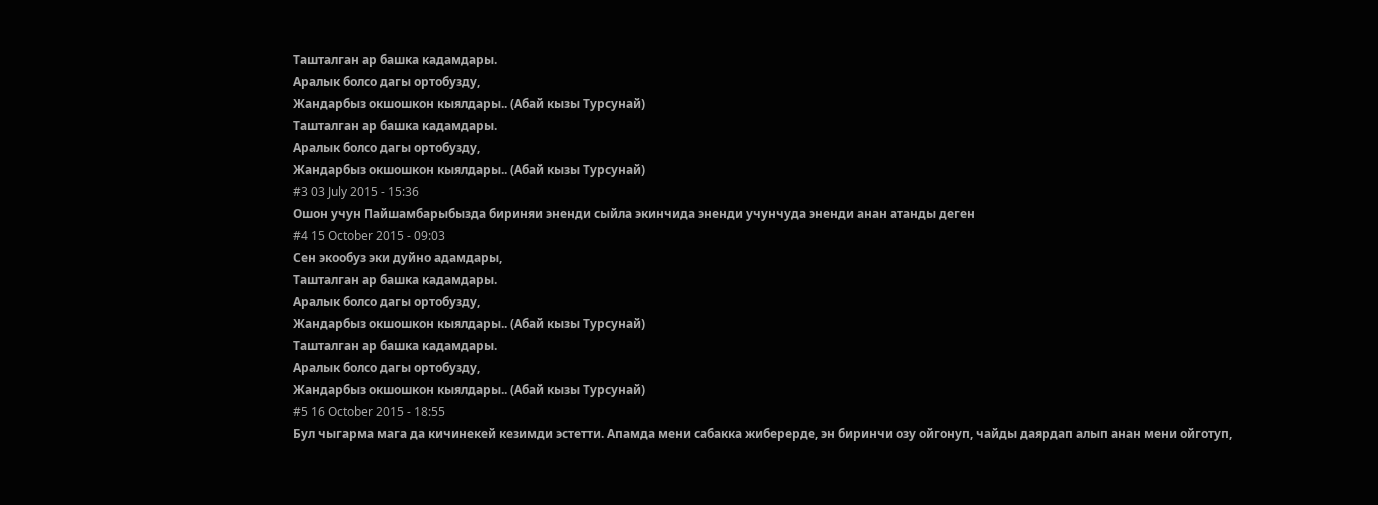Ташталган ар башка кадамдары.
Аралык болсо дагы ортобузду,
Жандарбыз окшошкон кыялдары.. (Абай кызы Турсунай)
Ташталган ар башка кадамдары.
Аралык болсо дагы ортобузду,
Жандарбыз окшошкон кыялдары.. (Абай кызы Турсунай)
#3 03 July 2015 - 15:36
Ошон учун Пайшамбарыбызда бириняи эненди сыйла экинчида эненди учунчуда эненди анан атанды деген
#4 15 October 2015 - 09:03
Сен экообуз эки дуйно адамдары,
Ташталган ар башка кадамдары.
Аралык болсо дагы ортобузду,
Жандарбыз окшошкон кыялдары.. (Абай кызы Турсунай)
Ташталган ар башка кадамдары.
Аралык болсо дагы ортобузду,
Жандарбыз окшошкон кыялдары.. (Абай кызы Турсунай)
#5 16 October 2015 - 18:55
Бул чыгарма мага да кичинекей кезимди эстетти. Апамда мени сабакка жиберерде, эн биринчи озу ойгонуп, чайды даярдап алып анан мени ойготуп,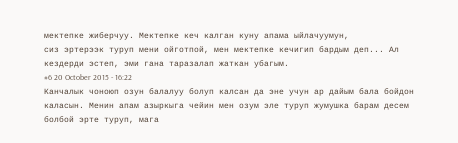мектепке жиберчуу. Мектепке кеч калган куну апама ыйлачуумун,
сиз эртерээк туруп мени ойготпой, мен мектепке кечигип бардым деп... Ал кездерди эстеп, эми гана таразалап жаткан убагым.
#6 20 October 2015 - 16:22
Канчалык чоноюп озун балалуу болуп калсан да эне учун ар дайым бала бойдон каласын. Менин апам азыркыга чейин мен озум эле туруп жумушка барам десем болбой эрте туруп, мага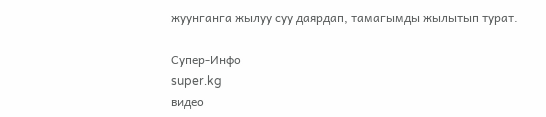жуунганга жылуу суу даярдап, тамагымды жылытып турат.

Супер-Инфо
super.kg
видео